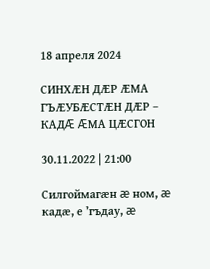18 апреля 2024

СИНХÆН ДÆР ÆМА ГЪÆУБÆСТÆН ДÆР – КАДÆ ÆМА ЦÆСГОН

30.11.2022 | 21:00

Силгоймагæн æ ном, æ кадæ, е ’гъдау, æ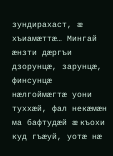зундирахаст, æ хъиамæттæ… Мингай æнзти дæргъи дзорунцæ, зарунцæ, финсунцæ нæлгоймæгтæ уони туххæй, фал некæмæн ма бафтудæй æ къохи куд гъæуй, уотæ нæ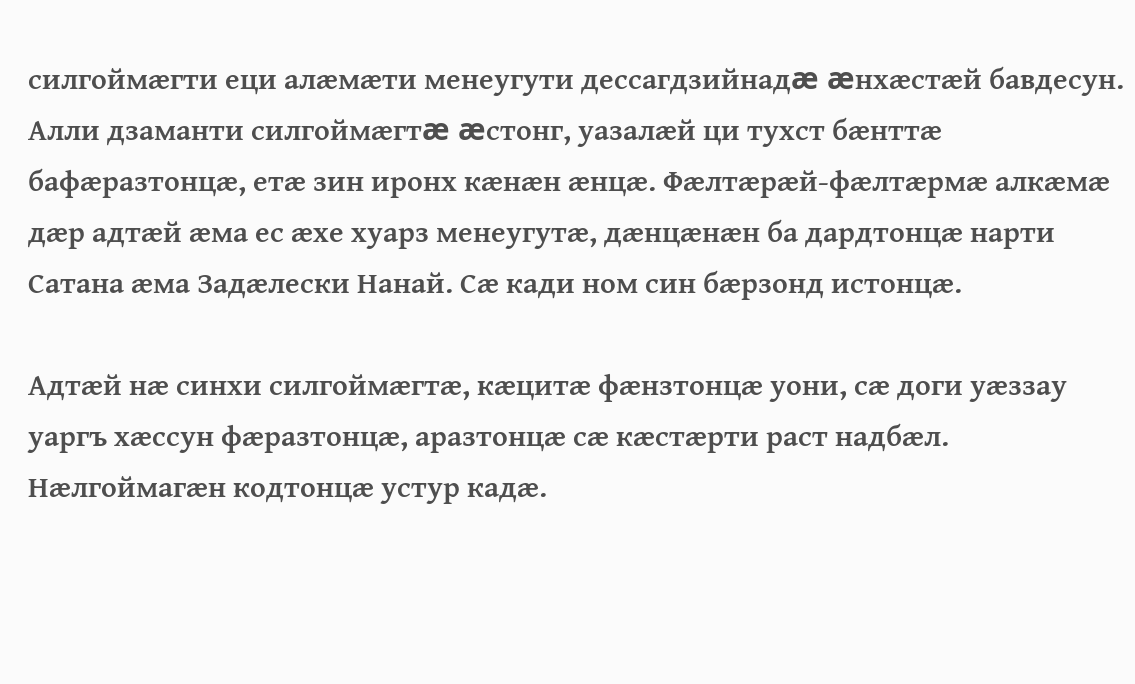силгоймæгти еци алæмæти менеугути дессагдзийнадæ æнхæстæй бавдесун. Алли дзаманти силгоймæгтæ æстонг, уазалæй ци тухст бæнттæ бафæразтонцæ, етæ зин иронх кæнæн æнцæ. Фæлтæрæй-фæлтæрмæ алкæмæ дæр адтæй æма ес æхе хуарз менеугутæ, дæнцæнæн ба дардтонцæ нарти Сатана æма Задæлески Нанай. Сæ кади ном син бæрзонд истонцæ.

Адтæй нæ синхи силгоймæгтæ, кæцитæ фæнзтонцæ уони, сæ доги уæззау уаргъ хæссун фæразтонцæ, аразтонцæ сæ кæстæрти раст надбæл. Нæлгоймагæн кодтонцæ устур кадæ.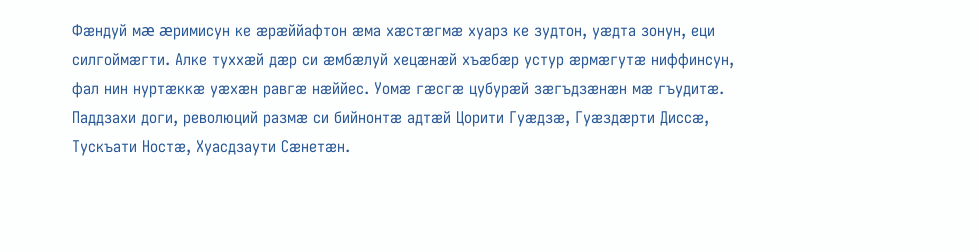Фæндуй мæ æримисун ке æрæййафтон æма хæстæгмæ хуарз ке зудтон, уæдта зонун, еци силгоймæгти. Алке туххæй дæр си æмбæлуй хецæнæй хъæбæр устур æрмæгутæ ниффинсун, фал нин нуртæккæ уæхæн равгæ нæййес. Уомæ гæсгæ цубурæй зæгъдзæнæн мæ гъудитæ. Паддзахи доги, революций размæ си бийнонтæ адтæй Цорити Гуæдзæ, Гуæздæрти Диссæ, Тускъати Ностæ, Хуасдзаути Сæнетæн.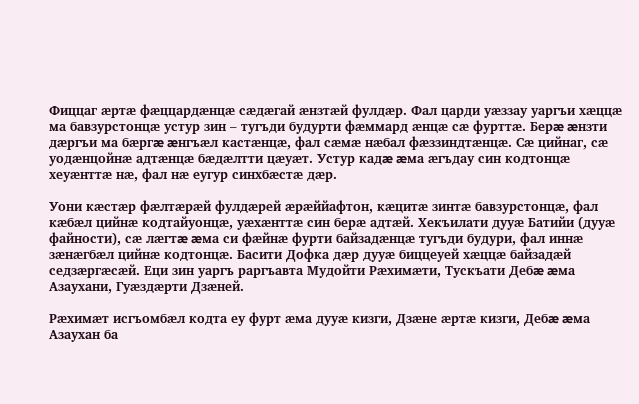Фиццаг æртæ фæццардæнцæ сæдæгай æнзтæй фулдæр. Фал царди уæззау уаргъи хæццæ ма бавзурстонцæ устур зин – тугъди будурти фæммард æнцæ сæ фурттæ. Берæ æнзти дæргъи ма бæргæ æнгъæл кастæнцæ, фал сæмæ нæбал фæззиндтæнцæ. Сæ цийнаг, сæ уодæнцойнæ адтæнцæ бæдæлтти цæуæт. Устур кадæ æма æгъдау син кодтонцæ хеуæнттæ нæ, фал нæ еугур синхбæстæ дæр.

Уони кæстæр фæлтæрæй фулдæрей æрæййафтон, кæцитæ зинтæ бавзурстонцæ, фал кæбæл цийнæ кодтайуонцæ, уæхæнттæ син берæ адтæй. Хекъилати дууæ Батийи (дууæ файности), сæ лæгтæ æма си фæйнæ фурти байзадæнцæ тугъди будури, фал иннæ зæнæгбæл цийнæ кодтонцæ. Басити Дофка дæр дууæ биццеуей хæццæ байзадæй седзæргæсæй. Еци зин уаргъ раргъавта Мудойти Рæхимæти, Тускъати Дебæ æма Азаухани, Гуæздæрти Дзæней.

Рæхимæт исгъомбæл кодта еу фурт æма дууæ кизги, Дзæне æртæ кизги, Дебæ æма Азаухан ба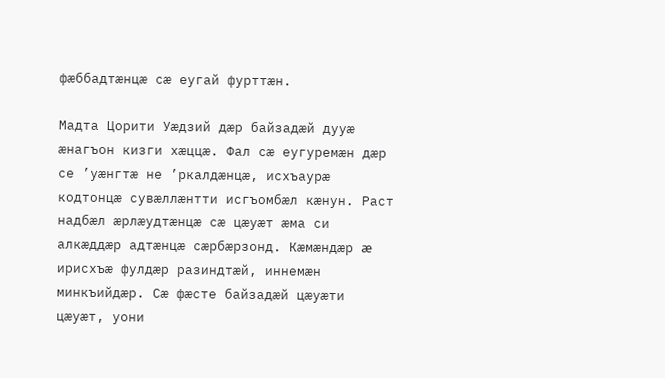фæббадтæнцæ сæ еугай фурттæн.

Мадта Цорити Уæдзий дæр байзадæй дууæ æнагъон кизги хæццæ. Фал сæ еугуремæн дæр се ’уæнгтæ не ’ркалдæнцæ, исхъаурæ кодтонцæ сувæллæнтти исгъомбæл кæнун. Раст надбæл æрлæудтæнцæ сæ цæуæт æма си алкæддæр адтæнцæ сæрбæрзонд. Кæмæндæр æ ирисхъæ фулдæр разиндтæй, иннемæн минкъийдæр. Сæ фæсте байзадæй цæуæти цæуæт, уони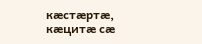кæстæртæ, кæцитæ сæ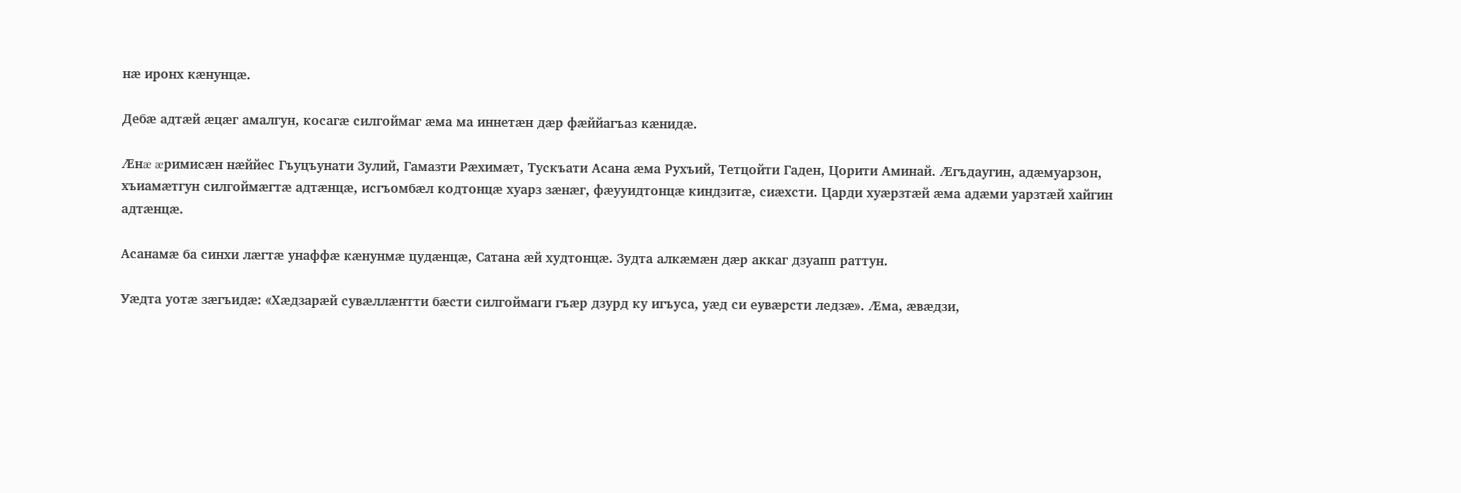нæ иронх кæнунцæ.

Дебæ адтæй æцæг амалгун, косагæ силгоймаг æма ма иннетæн дæр фæййагъаз кæнидæ.

Æнæ æримисæн нæййес Гъуцъунати Зулий, Гамазти Рæхимæт, Тускъати Асана æма Рухъий, Тетцойти Гаден, Цорити Аминай. Æгъдаугин, адæмуарзон, хъиамæтгун силгоймæгтæ адтæнцæ, исгъомбæл кодтонцæ хуарз зæнæг, фæууидтонцæ киндзитæ, сиæхсти. Царди хуæрзтæй æма адæми уарзтæй хайгин адтæнцæ.

Асанамæ ба синхи лæгтæ унаффæ кæнунмæ цудæнцæ, Сатана æй худтонцæ. Зудта алкæмæн дæр аккаг дзуапп раттун.

Уæдта уотæ зæгъидæ: «Хæдзарæй сувæллæнтти бæсти силгоймаги гъæр дзурд ку игъуса, уæд си еувæрсти ледзæ». Æма, æвæдзи,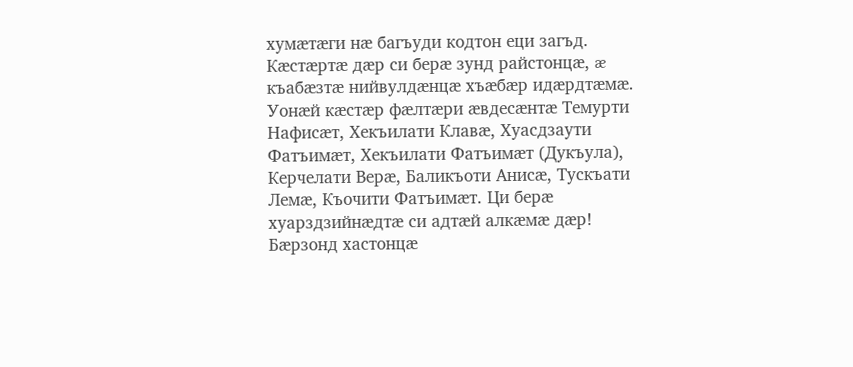хумæтæги нæ багъуди кодтон еци загъд. Кæстæртæ дæр си берæ зунд райстонцæ, æ къабæзтæ нийвулдæнцæ хъæбæр идæрдтæмæ. Уонæй кæстæр фæлтæри æвдесæнтæ Темурти Нафисæт, Хекъилати Клавæ, Хуасдзаути Фатъимæт, Хекъилати Фатъимæт (Дукъула), Керчелати Верæ, Баликъоти Анисæ, Тускъати Лемæ, Къочити Фатъимæт. Ци берæ хуарздзийнæдтæ си адтæй алкæмæ дæр! Бæрзонд хастонцæ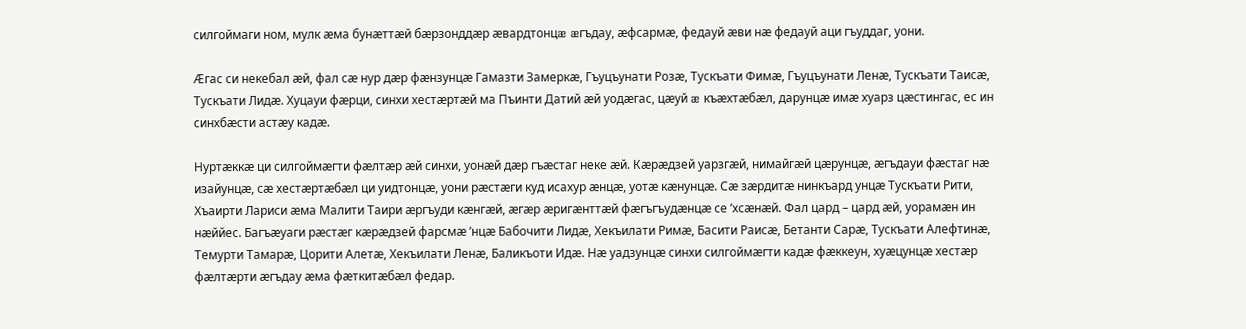силгоймаги ном, мулк æма бунæттæй бæрзонддæр æвардтонцæ æгъдау, æфсармæ, федауй æви нæ федауй аци гъуддаг, уони.

Æгас си некебал æй, фал сæ нур дæр фæнзунцæ Гамазти Замеркæ, Гъуцъунати Розæ, Тускъати Фимæ, Гъуцъунати Ленæ, Тускъати Таисæ, Тускъати Лидæ. Хуцауи фæрци, синхи хестæртæй ма Пъинти Датий æй уодæгас, цæуй æ къæхтæбæл, дарунцæ имæ хуарз цæстингас, ес ин синхбæсти астæу кадæ.

Нуртæккæ ци силгоймæгти фæлтæр æй синхи, уонæй дæр гъæстаг неке æй. Кæрæдзей уарзгæй, нимайгæй цæрунцæ, æгъдауи фæстаг нæ изайунцæ, сæ хестæртæбæл ци уидтонцæ, уони рæстæги куд исахур æнцæ, уотæ кæнунцæ. Сæ зæрдитæ нинкъард унцæ Тускъати Рити, Хъаирти Лариси æма Малити Таири æргъуди кæнгæй, æгæр æригæнттæй фæгъгъудæнцæ се ’хсæнæй. Фал цард – цард æй, уорамæн ин нæййес. Багъæуаги рæстæг кæрæдзей фарсмæ ’нцæ Бабочити Лидæ, Хекъилати Римæ, Басити Раисæ, Бетанти Сарæ, Тускъати Алефтинæ, Темурти Тамарæ, Цорити Алетæ, Хекъилати Ленæ, Баликъоти Идæ. Нæ уадзунцæ синхи силгоймæгти кадæ фæккеун, хуæцунцæ хестæр фæлтæрти æгъдау æма фæткитæбæл федар.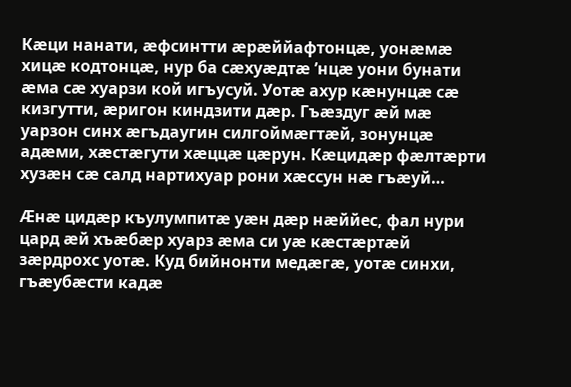Кæци нанати, æфсинтти æрæййафтонцæ, уонæмæ хицæ кодтонцæ, нур ба сæхуæдтæ ’нцæ уони бунати æма сæ хуарзи кой игъусуй. Уотæ ахур кæнунцæ сæ кизгутти, æригон киндзити дæр. Гъæздуг æй мæ уарзон синх æгъдаугин силгоймæгтæй, зонунцæ адæми, хæстæгути хæццæ цæрун. Кæцидæр фæлтæрти хузæн сæ салд нартихуар рони хæссун нæ гъæуй…

Æнæ цидæр къулумпитæ уæн дæр нæййес, фал нури цард æй хъæбæр хуарз æма си уæ кæстæртæй зæрдрохс уотæ. Куд бийнонти медæгæ, уотæ синхи, гъæубæсти кадæ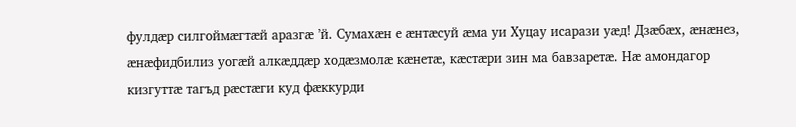фулдæр силгоймæгтæй аразгæ ’й. Сумахæн е æнтæсуй æма уи Хуцау исарази уæд! Дзæбæх, æнæнез, æнæфидбилиз уогæй алкæддæр ходæзмолæ кæнетæ, кæстæри зин ма бавзаретæ. Нæ амондагор кизгуттæ тагъд рæстæги куд фæккурди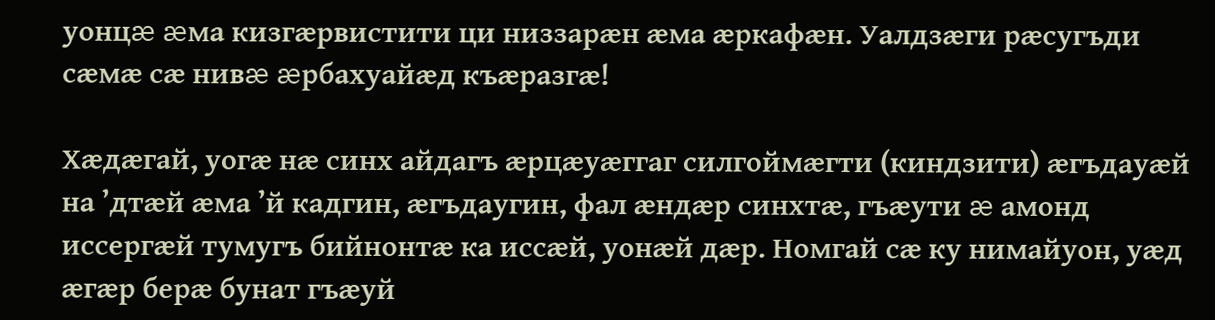уонцæ æма кизгæрвистити ци низзарæн æма æркафæн. Уалдзæги рæсугъди сæмæ сæ нивæ æрбахуайæд къæразгæ!

Хæдæгай, уогæ нæ синх айдагъ æрцæуæггаг силгоймæгти (киндзити) æгъдауæй на ’дтæй æма ’й кадгин, æгъдаугин, фал æндæр синхтæ, гъæути æ амонд иссергæй тумугъ бийнонтæ ка иссæй, уонæй дæр. Номгай сæ ку нимайуон, уæд æгæр берæ бунат гъæуй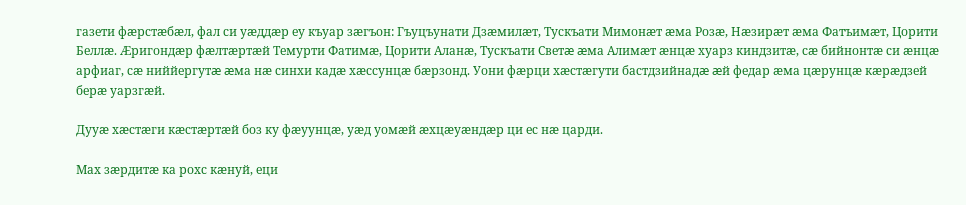газети фæрстæбæл, фал си уæддæр еу къуар зæгъон: Гъуцъунати Дзæмилæт, Тускъати Мимонæт æма Розæ, Нæзирæт æма Фатъимæт, Цорити Беллæ. Æригондæр фæлтæртæй Темурти Фатимæ, Цорити Аланæ, Тускъати Светæ æма Алимæт æнцæ хуарз киндзитæ, сæ бийнонтæ си æнцæ арфиаг, сæ ниййергутæ æма нæ синхи кадæ хæссунцæ бæрзонд. Уони фæрци хæстæгути бастдзийнадæ æй федар æма цæрунцæ кæрæдзей берæ уарзгæй.

Дууæ хæстæги кæстæртæй боз ку фæуунцæ, уæд уомæй æхцæуæндæр ци ес нæ царди.

Мах зæрдитæ ка рохс кæнуй, еци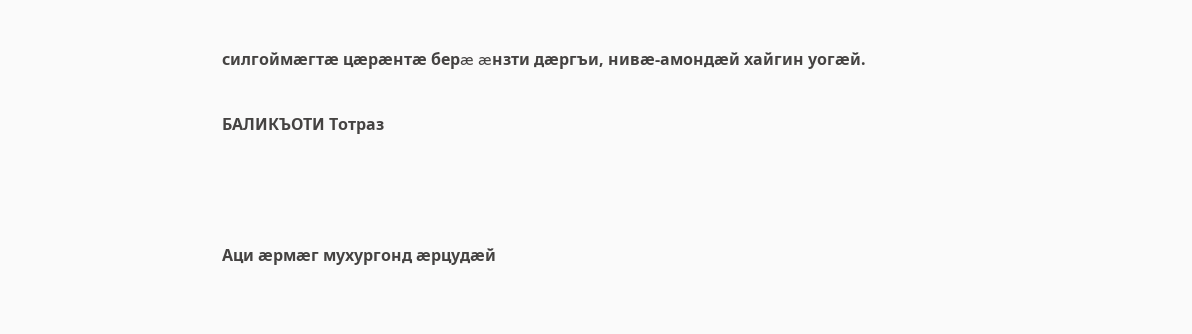силгоймæгтæ цæрæнтæ берæ æнзти дæргъи, нивæ-амондæй хайгин уогæй.

БАЛИКЪОТИ Тотраз



Аци æрмæг мухургонд æрцудæй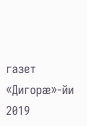газет «Дигорæ»-йи 2019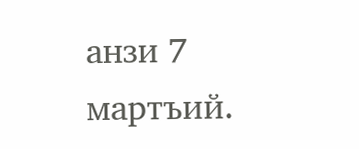анзи 7 мартъий.